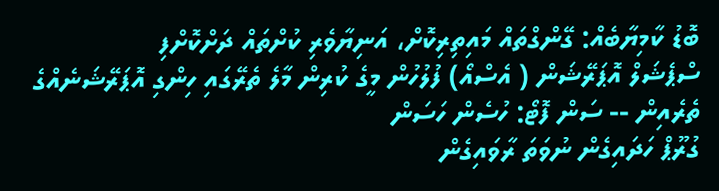ބޮޑު ކާމިޔާބެއް: ގޭންގްތައް މައިތިރިކޮށް، އަނިޔާވެރި ކުށްތައް ދަށްކޮށްފި
ސްޕެޝަލް އޮޕަރޭޝަން ( އެސްއޯ) ފުލުހުން މީގެ ކުރިން މާލެ ތެރޭގައި ހިންގި އޮޕަރޭޝަނެއްގެ ތެރެއިން -- ސަން ފޮޓޯ: ހުސެން ހަސަން
ގުރޫޕް ހަދައިގެން ނުވަތަ ރާވައިގެން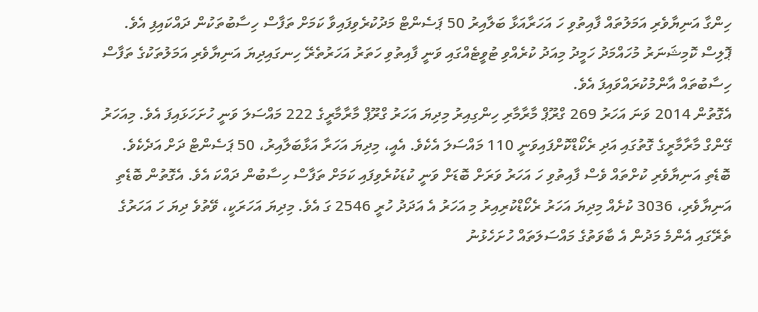ހިންގާ އަނިޔާވެރި އަމަލުތައް ފާއިތުވި ހަ އަހަރާއަޅާ ބަލާއިރު 50 ޕަސެންޓް މަދުކުރެވިފައިވާ ކަމަށް ތަފާސް ހިސާބުތަކުން ދައްކައިފި އެވެ.
ޕޮލިސް ކޮމިޝަނަރު މުހައްމަދު ހަމީދު މިއަދު ކުރެއްވި ޓުވީޓެއްގައި ވަނީ ފާއިތުވި ހަތަރު އަހަރުތެރޭ ހިނގައިދިޔަ އަނިޔާވެރި އަމަލުތަކުގެ ތަފާސް ހިސާބުތައް އާންމުކުރައްވައިފަ އެވެ.
އެގޮތުން 2014 ވަނަ އަހަރު 269 ގްރޫޕް މާރާމާރި ހިންގިއިރު މިދިޔަ އަހަރު ގްރޫޕް މާރާމާރީގެ 222 މައްސަލަ ވަނީ ހުށަހަޅައިފަ އެވެ. މިއަހަރު ގޭންގް މާރާމާރީގެ ގޮތުގައި އަދި ރެކޯޑްކޮށްފައިވަނީ 110 މައްސަލަ އެކެވެ. އެއީ، މިދިޔަ އަހަރާ އަޅާބަލާއިރު، 50 ޕަސެންޓް ދަށް އަދެކެވެ.
ބޮޑެތި އަނިޔާވެރި ކުށްތައް ވެސް ފާއިތުވި ހަ އަހަރު ވަރަށް ބޮޑަށް ވަނީ ކުޑަކުރެވިފައި ކަމަށް ތަފާސް ހިސާބުން ދައްކަ އެވެ. އެގޮތުން ބޮޑެތި އަނިޔާވެރި، 3036 ކުށެއް މިދިޔަ އަހަރު ރެކޯޑްކުރިއިރު މި އަހަރު އެ އަދަދު ހުރީ 2546 ގަ އެވެ. މިދިޔަ އަހަރަކީ، ވޭތުވެ ދިޔަ ހަ އަހަރުގެ ތެރޭގައި އެންމެ މަދުން އެ ބާވަތުގެ މައްސަލަތައް ހުށަހެޅުނު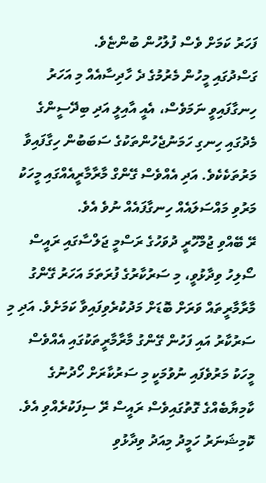ފަހަރު ކަމަށް ވެސް ފުލުހުން ބުންޏެވެ.
ގަސްދުގައި މީހުން މެރުމުގެ ދެ ހާދިސާއެއް މި އަހަރު ހިނގާފައިވީ ނަމަވެސް، އެއީ އާއިލީ އަދި ބިދޭސީންގެ މެދުގައި ހިނގި ހަމަނުޖެހުންތަކުގެ ސަބަބުން ހިގާފައިވާ މަރުތަކެކެވެ. އަދި އެއްވެސް ގޭންގް މާރާމާރީއެއްގައި މީހަކު މަރުވި މައްސަލައެއް ހިނގާފައެއް ނުވެ އެވެ.
ރޭ ބޭއްވި ޖުމްހޫރީ ދުވަހުގެ ރަސްމީ ޖަލްސާގައި ރައީސް ސޯލިހު ވިދާޅުވީ، މި ސަރުކާރުގެ ފުރަތަމަ އަހަރު ގޭންގު މާރާމާރީތައް ވަރަށް ބޮޑަށް މަދުކުރެވިފައިވާ ކަމަށެވެ. އަދި މި ސަރުކާރު އައި ފަހުން ގޭންގު މާރާމާރީތަކުގައި އެއްވެސް މީހަކު މަރުވެފައި ނުވުމަކީ މި ސަރުކާރަށް ހޯދުނުގެ ކާމިޔާބެއްގެ ގޮތުގައިވެސް ރައީސް ރޭ ސިފަކުރެއްވި އެވެ.
ކޮމިޝަނަރު ހަމީދު މިއަދު ވިދާޅުވި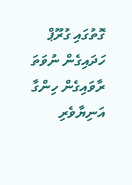ގޮތުގައި ގުރޫޕް ހަދައިގެން ނުވަތަ ރާވައިގެން ހިންގާ އަނިޔާވެރި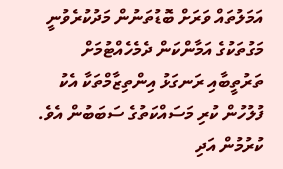އަމަލުތައް ވަރަށް ބޮޑުތަނުން މަދުކުރެވުނީ މަގުތަކުގެ އަމާންކަން ދެމެހެއްޓުމަށް ތަރުތީބާއި ރަނގަޅު އިންތިޒާމްތަކާ އެކު ފުލުހުން ކުރި މަސައްކަތުގެ ސަބަބުން އެވެ. ކުރުމުން އަދި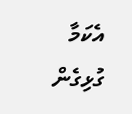އެކަމާ ގުޅިގެން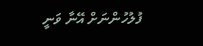ފުލުހުންނަށް އޭނާ ވަނީ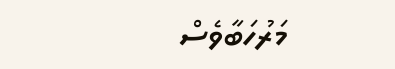މަރުހަބާވެސް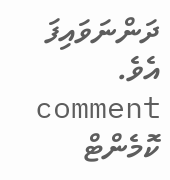ދަންނަވައިފަ އެވެ.
comment ކޮމެންޓް